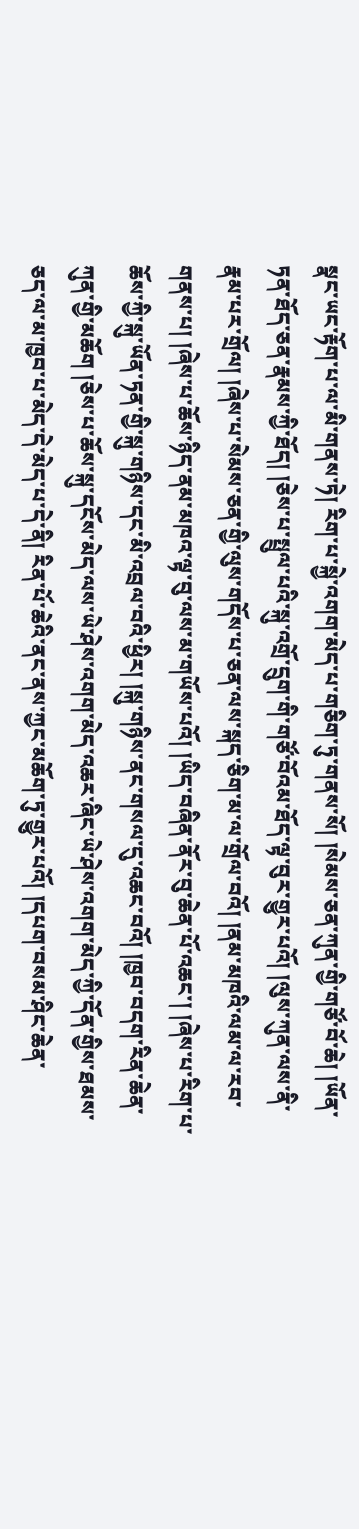སྣང་ཡང་རྟོག་པ་ལ་མི་གནས་ཏེ། རིག་པ་སྐྱེ་འགག་མེད་པ་གཅིག་ཏུ་གནས་སོ། །སེམས་ཅན་ཀུན་གྱི་གཙོ་བོ་ཆེ། །ཡོན་ཏན་ཐོད་ཅན་རྣམས་ཀྱི་ཐོད། །ཅེས་པ་སྤྲུལ་པའི་སྐུ་འགྲོ་དྲུག་གི་གཙོ་བོའམ་ཐོད་ལྟ་བུར་གྱུར་པའོ། །ལུས་ཀུན་ལས་ནི་རྣམ་པར་གྲོལ། །ཞེས་པ་སེམས་ཅན་གྱི་ལུས་གདོས་པ་ཅན་ལས་སྐད་ཅིག་མ་ལ་གྲོལ་བའོ། །ནམ་མཁའི་ལམ་ལ་རབ་གནས་པ། །ཞེས་པ་ཆོས་ཉིད་ནམ་མཁའ་ལྟ་བུ་ལས་མ་གཡོས་པའོ། །ཡིད་བཞིན་ནོར་བུ་ཆེན་པོ་འཆང་། །ཞེས་པ་རིག་པ་ཆོས་ཀྱི་སྐུ་ཡོན་ཏན་གྱི་སྐུ་གཉིས་དང་མི་འབྲལ་བའི་ཕྱིར། །སྐུ་གཉིས་ནང་གསལ་དུ་འཆང་བའོ། །ཁྱབ་བདག་རིན་ཆེན་ཀུན་གྱི་མཆོག །ཅེས་པ་ཆོས་སྐུ་དངོས་མེད་ལས་ཡེ་ཤེས་འགག་མེད་འཆར་ཞིང་ཡེ་ཤེས་འགག་མེད་ཀྱི་དོན་གྱིས་ཐམས་ཅད་ལ་མ་ཁྱབ་པ་མེད་དེ་མེད་པ་དེ་ནི། རིན་པོ་ཆེའི་ནང་ནས་ཀྱང་མཆོག་ཏུ་གྱུར་པའོ། །དཔག་བསམ་ཤིང་ཆེན་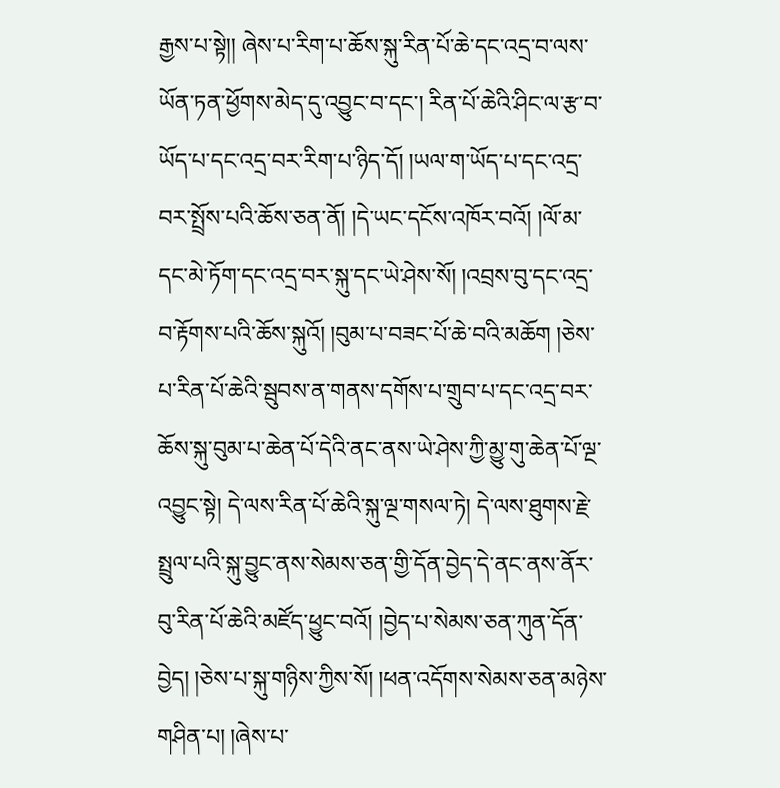རྒྱས་པ་སྟེ།། ཞེས་པ་རིག་པ་ཆོས་སྐུ་རིན་པོ་ཆེ་དང་འདྲ་བ་ལས་ཡོན་ཏན་ཕྱོགས་མེད་དུ་འབྱུང་བ་དང་། རིན་པོ་ཆེའི་ཤིང་ལ་རྩ་བ་ཡོད་པ་དང་འདྲ་བར་རིག་པ་ཉིད་དོ། །ཡལ་ག་ཡོད་པ་དང་འདྲ་བར་སྤྲོས་པའི་ཆོས་ཅན་ནོ། །དེ་ཡང་དངོས་འཁོར་བའོ། །ལོ་མ་དང་མེ་ཏོག་དང་འདྲ་བར་སྐུ་དང་ཡེ་ཤེས་སོ། །འབྲས་བུ་དང་འདྲ་བ་རྟོགས་པའི་ཆོས་སྐུའོ། །བུམ་པ་བཟང་པོ་ཆེ་བའི་མཆོག །ཅེས་པ་རིན་པོ་ཆེའི་སྦུབས་ན་གནས་དགོས་པ་གྲུབ་པ་དང་འདྲ་བར་ཆོས་སྐུ་བུམ་པ་ཆེན་པོ་དེའི་ནང་ནས་ཡེ་ཤེས་ཀྱི་མྱུ་གུ་ཆེན་པོ་ལྔ་འབྱུང་སྟེ། དེ་ལས་རིན་པོ་ཆེའི་སྐུ་ལྔ་གསལ་ཏེ། དེ་ལས་ཐུགས་རྗེ་སྤྲུལ་པའི་སྐུ་བྱུང་ནས་སེམས་ཅན་གྱི་དོན་བྱེད་དེ་ནང་ནས་ནོར་བུ་རིན་པོ་ཆེའི་མཛོད་ཕྱུང་བའོ། །བྱེད་པ་སེམས་ཅན་ཀུན་དོན་བྱེད། །ཅེས་པ་སྐུ་གཉིས་ཀྱིས་སོ། །ཕན་འདོགས་སེམས་ཅན་མཉེས་གཤིན་པ། །ཞེས་པ་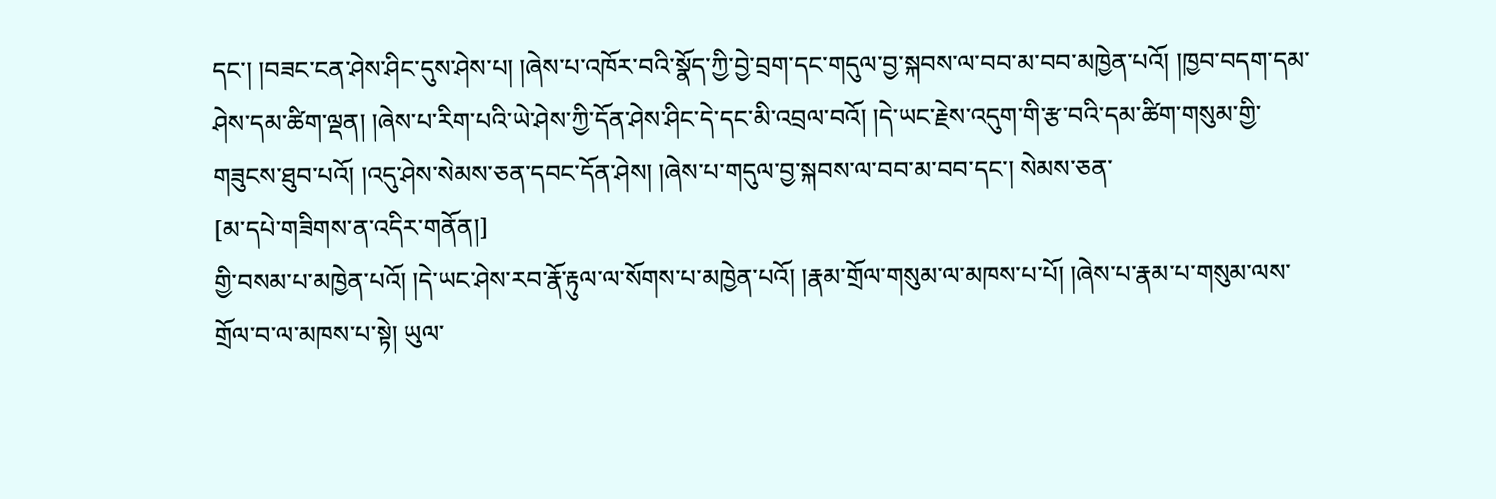དང་། །བཟང་ངན་ཤེས་ཤིང་དུས་ཤེས་པ། །ཞེས་པ་འཁོར་བའི་སྣོད་ཀྱི་བྱེ་བྲག་དང་གདུལ་བྱ་སྐབས་ལ་བབ་མ་བབ་མཁྱེན་པའོ། །ཁྱབ་བདག་དམ་ཤེས་དམ་ཚིག་ལྡན། །ཞེས་པ་རིག་པའི་ཡེ་ཤེས་ཀྱི་དོན་ཤེས་ཤིང་དེ་དང་མི་འབྲལ་བའོ། །དེ་ཡང་རྗེས་འདུག་གི་རྩ་བའི་དམ་ཚིག་གསུམ་གྱི་གཟུངས་ཐུབ་པའོ། །འདུ་ཤེས་སེམས་ཅན་དབང་དོན་ཤེས། །ཞེས་པ་གདུལ་བྱ་སྐབས་ལ་བབ་མ་བབ་དང་། སེམས་ཅན་
[མ་དཔེ་གཟིགས་ན་འདིར་གནོན།]
གྱི་བསམ་པ་མཁྱེན་པའོ། །དེ་ཡང་ཤེས་རབ་རྣོ་རྟུལ་ལ་སོགས་པ་མཁྱེན་པའོ། །རྣམ་གྲོལ་གསུམ་ལ་མཁས་པ་པོ། །ཞེས་པ་རྣམ་པ་གསུམ་ལས་གྲོལ་བ་ལ་མཁས་པ་སྟེ། ཡུལ་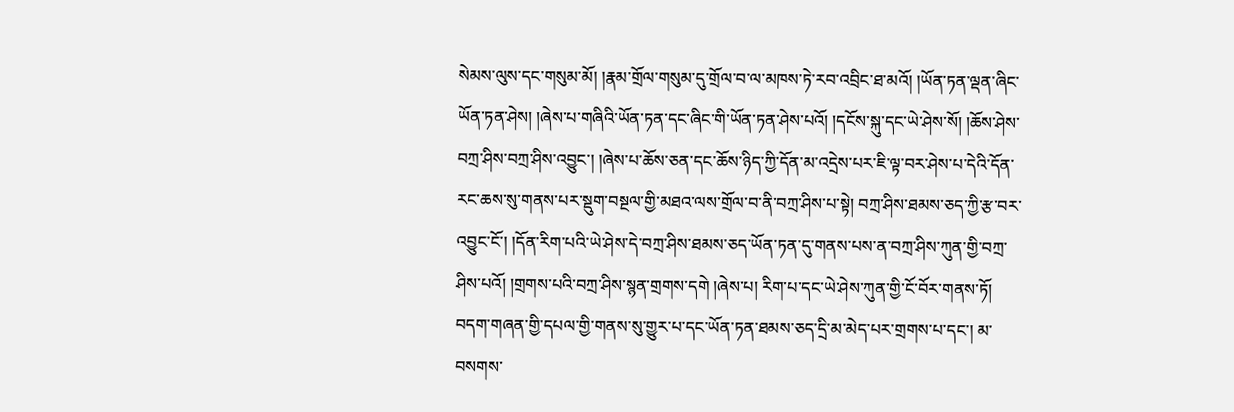སེམས་ལུས་དང་གསུམ་མོ། །རྣམ་གྲོལ་གསུམ་དུ་གྲོལ་བ་ལ་མཁས་ཏེ་རབ་འབྲིང་ཐ་མའོ། །ཡོན་ཏན་ལྡན་ཞིང་ཡོན་ཏན་ཤེས། །ཞེས་པ་གཞིའི་ཡོན་ཏན་དང་ཞིང་གི་ཡོན་ཏན་ཤེས་པའོ། །དངོས་སྐུ་དང་ཡེ་ཤེས་སོ། །ཆོས་ཤེས་བཀྲ་ཤིས་བཀྲ་ཤིས་འབྱུང་། །ཞེས་པ་ཆོས་ཅན་དང་ཆོས་ཉིད་ཀྱི་དོན་མ་འདྲེས་པར་ཇི་ལྟ་བར་ཤེས་པ་དེའི་དོན་རང་ཆས་སུ་གནས་པར་སྡུག་བསྔལ་གྱི་མཐའ་ལས་གྲོལ་བ་ནི་བཀྲ་ཤིས་པ་སྟེ། བཀྲ་ཤིས་ཐམས་ཅད་ཀྱི་རྩ་བར་འབྱུང་ངོ་། །དོན་རིག་པའི་ཡེ་ཤེས་དེ་བཀྲ་ཤིས་ཐམས་ཅད་ཡོན་ཏན་དུ་གནས་པས་ན་བཀྲ་ཤིས་ཀུན་གྱི་བཀྲ་ཤིས་པའོ། །གྲགས་པའི་བཀྲ་ཤིས་སྙན་གྲགས་དགེ །ཞེས་པ། རིག་པ་དང་ཡེ་ཤེས་ཀུན་གྱི་ངོ་བོར་གནས་ཏོ། བདག་གཞན་གྱི་དཔལ་གྱི་གནས་སུ་གྱུར་པ་དང་ཡོན་ཏན་ཐམས་ཅད་དྲི་མ་མེད་པར་གྲགས་པ་དང་། མ་བསགས་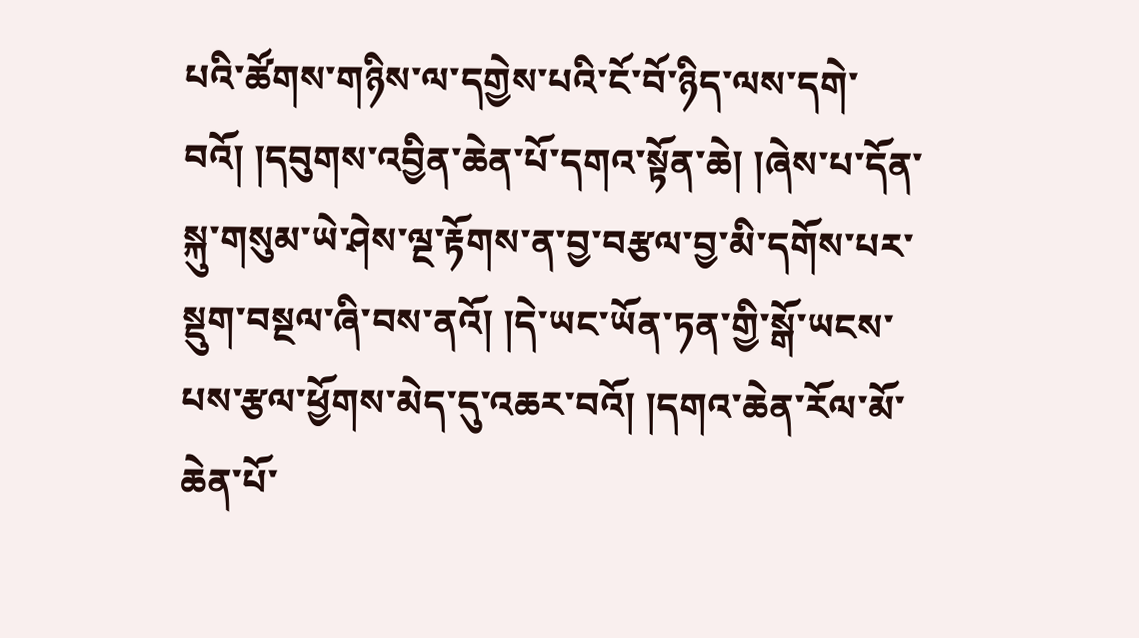པའི་ཚོགས་གཉིས་ལ་དགྱེས་པའི་ངོ་བོ་ཉིད་ལས་དགེ་བའོ། །དབུགས་འབྱིན་ཆེན་པོ་དགའ་སྟོན་ཆེ། །ཞེས་པ་དོན་སྐུ་གསུམ་ཡེ་ཤེས་ལྔ་རྟོགས་ན་བྱ་བརྩལ་བྱ་མི་དགོས་པར་སྡུག་བསྔལ་ཞི་བས་ནའོ། །དེ་ཡང་ཡོན་ཏན་གྱི་སྒོ་ཡངས་པས་རྩལ་ཕྱོགས་མེད་དུ་འཆར་བའོ། །དགའ་ཆེན་རོལ་མོ་ཆེན་པོ་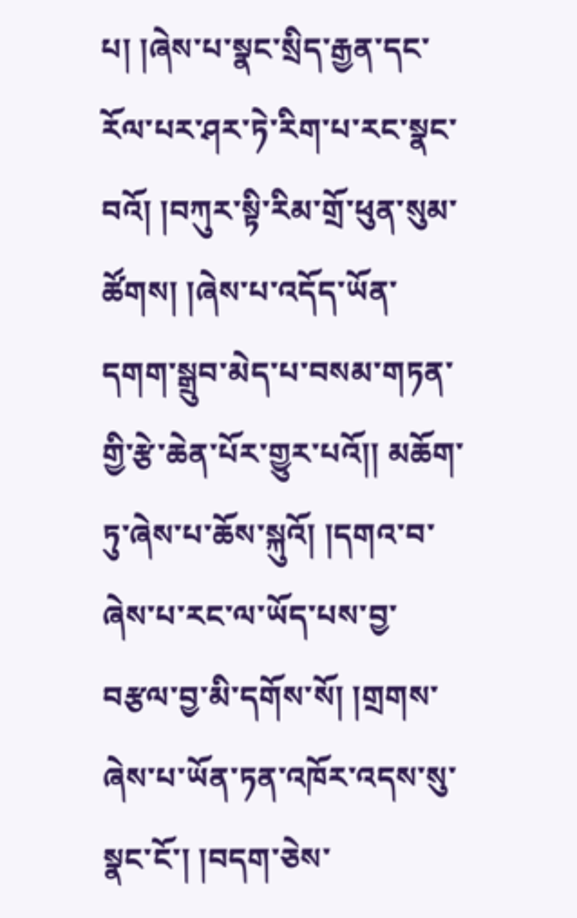པ། །ཞེས་པ་སྣང་སྲིད་རྒྱན་དང་རོལ་པར་ཤར་ཏེ་རིག་པ་རང་སྣང་བའོ། །བཀུར་སྟི་རིམ་གྲོ་ཕུན་སུམ་ཚོགས། །ཞེས་པ་འདོད་ཡོན་དགག་སྒྲུབ་མེད་པ་བསམ་གཏན་གྱི་རྩེ་ཆེན་པོར་གྱུར་པའོ།། མཆོག་ཏུ་ཞེས་པ་ཆོས་སྐུའོ། །དགའ་བ་ཞེས་པ་རང་ལ་ཡོད་པས་བྱ་བརྩལ་བྱ་མི་དགོས་སོ། །གྲགས་ཞེས་པ་ཡོན་ཏན་འཁོར་འདས་སུ་སྣང་ངོ་། །བདག་ཅེས་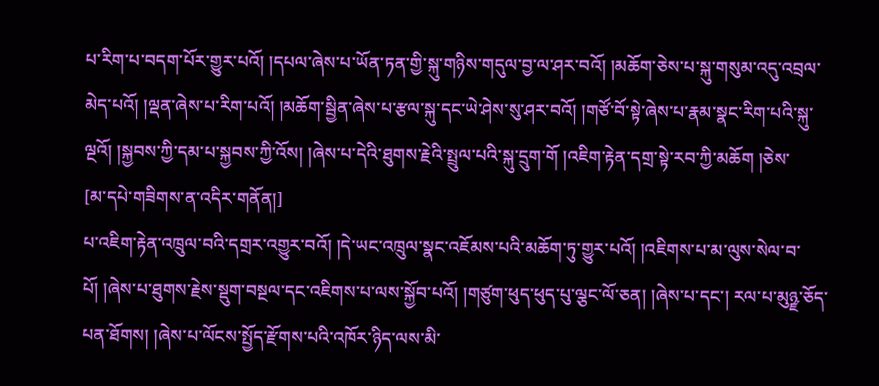པ་རིག་པ་བདག་པོར་གྱུར་པའོ། །དཔལ་ཞེས་པ་ཡོན་ཏན་གྱི་སྐུ་གཉིས་གདུལ་བྱ་ལ་ཤར་བའོ། །མཆོག་ཅེས་པ་སྐུ་གསུམ་འདུ་འབྲལ་མེད་པའོ། །ལྡན་ཞེས་པ་རིག་པའོ། །མཆོག་སྦྱིན་ཞེས་པ་རྩལ་སྐུ་དང་ཡེ་ཤེས་སུ་ཤར་བའོ། །གཙོ་བོ་སྟེ་ཞེས་པ་རྣམ་སྣང་རིག་པའི་སྐུ་ལྔའོ། །སྐྱབས་ཀྱི་དམ་པ་སྐྱབས་ཀྱི་འོས། །ཞེས་པ་དེའི་ཐུགས་རྗེའི་སྤྲུལ་པའི་སྐུ་དྲུག་གོ །འཇིག་རྟེན་དགྲ་སྟེ་རབ་ཀྱི་མཆོག །ཅེས་
[མ་དཔེ་གཟིགས་ན་འདིར་གནོན།]
པ་འཇིག་རྟེན་འཁྲུལ་བའི་དགྲར་འགྱུར་བའོ། །དེ་ཡང་འཁྲུལ་སྣང་འཇོམས་པའི་མཆོག་ཏུ་གྱུར་པའོ། །འཇིགས་པ་མ་ལུས་སེལ་བ་པོ། །ཞེས་པ་ཐུགས་རྗེས་སྡུག་བསྔལ་དང་འཇིགས་པ་ལས་སྐྱོབ་པའོ། །གཙུག་ཕུད་ཕུད་པུ་ལྕང་ལོ་ཅན། །ཞེས་པ་དང་། རལ་པ་མུཉྫ་ཅོད་པན་ཐོགས། །ཞེས་པ་ལོངས་སྤྱོད་རྫོགས་པའི་འཁོར་ཉིད་ལས་མི་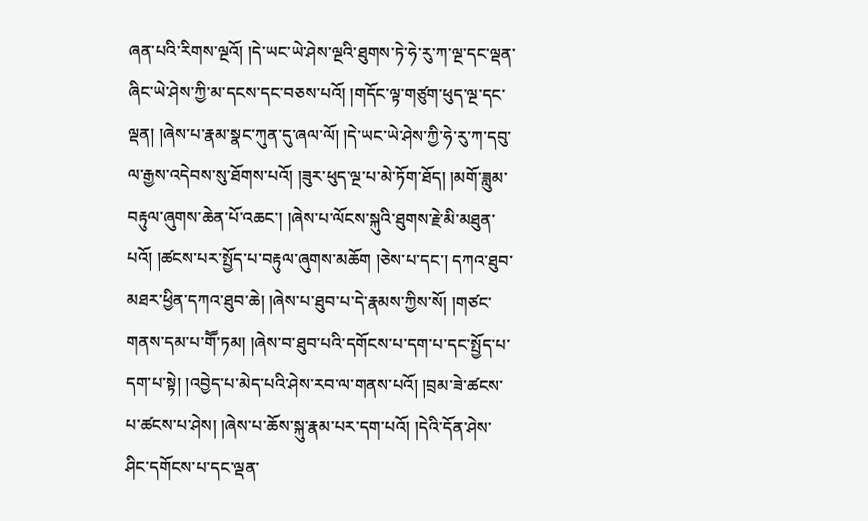ཞན་པའི་རིགས་ལྔའོ། །དེ་ཡང་ཡེ་ཤེས་ལྔའི་ཐུགས་ཏེ་ཧེ་རུ་ཀ་ལྔ་དང་ལྡན་ཞིང་ཡེ་ཤེས་ཀྱི་མ་དངས་དང་བཅས་པའོ། །གདོང་ལྟ་གཙུག་ཕུད་ལྔ་དང་ལྡན། །ཞེས་པ་རྣམ་སྣང་ཀུན་དུ་ཞལ་ལོ། །དེ་ཡང་ཡེ་ཤེས་ཀྱི་ཧེ་རུ་ཀ་དབུ་ལ་རྒྱས་འདེབས་སུ་ཐོགས་པའོ། །ཟུར་ཕུད་ལྔ་པ་མེ་ཏོག་ཐོད། །མགོ་ཟླུམ་བརྟུལ་ཞུགས་ཆེན་པོ་འཆང་། །ཞེས་པ་ལོངས་སྐུའི་ཐུགས་རྗེ་མི་མཐུན་པའོ། །ཚངས་པར་སྤྱོད་པ་བརྟུལ་ཞུགས་མཆོག །ཅེས་པ་དང་། དཀའ་ཐུབ་མཐར་ཕྱིན་དཀའ་ཐུབ་ཆེ། །ཞེས་པ་ཐུབ་པ་དེ་རྣམས་ཀྱིས་སོ། །གཙང་གནས་དམ་པ་གཽ་ཏམ། །ཞེས་བ་ཐུབ་པའི་དགོངས་པ་དག་པ་དང་སྤྱོད་པ་དག་པ་སྟེ། །འབྱེད་པ་མེད་པའི་ཤེས་རབ་ལ་གནས་པའོ། །བྲམ་ཟེ་ཚངས་པ་ཚངས་པ་ཤེས། །ཞེས་པ་ཆོས་སྐུ་རྣམ་པར་དག་པའོ། །དེའི་དོན་ཤེས་ཤིང་དགོངས་པ་དང་ལྡན་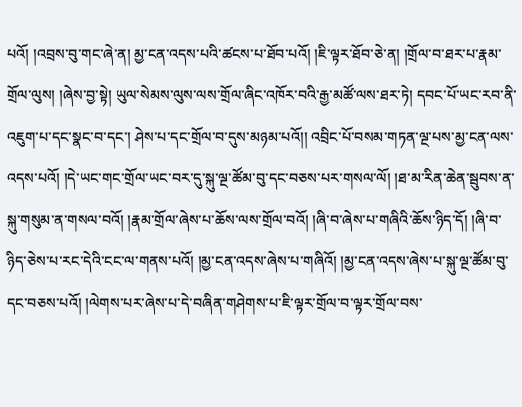པའོ། །འབྲས་བུ་གང་ཞེ་ན། མྱ་ངན་འདས་པའི་ཚངས་པ་ཐོབ་པའོ། །ཇི་ལྟར་ཐོབ་ཅེ་ན། །གྲོལ་བ་ཐར་པ་རྣམ་གྲོལ་ལུས། །ཞེས་བྱ་སྟེ། ཡུལ་སེམས་ལུས་ལས་གྲོལ་ཞིང་འཁོར་བའི་རྒྱ་མཚོ་ལས་ཐར་ཏེ། དབང་པོ་ཡང་རབ་ནི་འཇུག་པ་དང་སྣང་བ་དང་། ཤེས་པ་དང་གྲོལ་བ་དུས་མཉམ་པའོ།། འབྲིང་པོ་བསམ་གཏན་ལྔ་པས་མྱ་ངན་ལས་འདས་པའོ། །དེ་ཡང་གང་གྲོལ་ཡང་བར་དུ་སྐུ་ལྔ་ཚོམ་བུ་དང་བཅས་པར་གསལ་ལོ། །ཐ་མ་རིན་ཆེན་སྦུབས་ན་སྐུ་གསུམ་ན་གསལ་བའོ། །རྣམ་གྲོལ་ཞེས་པ་ཆོས་ལས་གྲོལ་བའོ། །ཞི་བ་ཞེས་པ་གཞིའི་ཆོས་ཉིད་དོ། །ཞི་བ་ཉིད་ཅེས་པ་རང་དེའི་ངང་ལ་གནས་པའོ། །མྱ་ངན་འདས་ཞེས་པ་གཞིའོ། །མྱ་ངན་འདས་ཞེས་པ་སྐུ་ལྔ་ཚོམ་བུ་དང་བཅས་པའོ། །ལེགས་པར་ཞེས་པ་དེ་བཞིན་གཤེགས་པ་ཇི་ལྟར་གྲོལ་བ་ལྟར་གྲོལ་བས་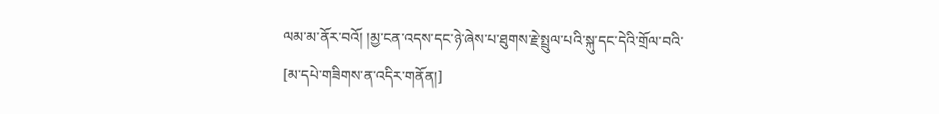ལམ་མ་ནོར་བའོ། །མྱ་ངན་འདས་དང་ཉེ་ཞེས་པ་ཐུགས་རྗེ་སྤྲུལ་པའི་སྐུ་དང་དེའི་གྲོལ་བའི་
[མ་དཔེ་གཟིགས་ན་འདིར་གནོན།]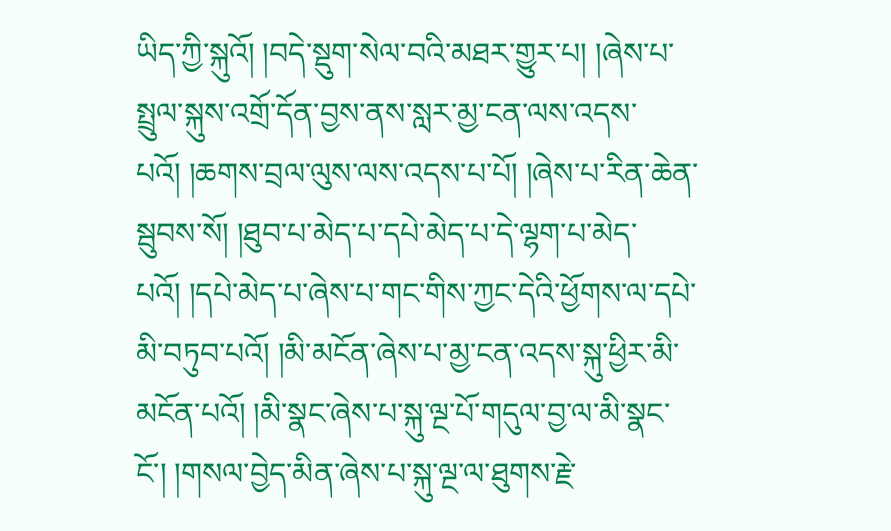ཡིད་ཀྱི་སྐུའོ། །བདེ་སྡུག་སེལ་བའི་མཐར་གྱུར་པ། །ཞེས་པ་སྤྲུལ་སྐུས་འགྲོ་དོན་བྱས་ནས་སླར་མྱ་ངན་ལས་འདས་པའོ། །ཆགས་བྲལ་ལུས་ལས་འདས་པ་པོ། །ཞེས་པ་རིན་ཆེན་སྦུབས་སོ། །ཐུབ་པ་མེད་པ་དཔེ་མེད་པ་དེ་ལྷག་པ་མེད་པའོ། །དཔེ་མེད་པ་ཞེས་པ་གང་གིས་ཀྱང་དེའི་ཕྱོགས་ལ་དཔེ་མི་བཏུབ་པའོ། །མི་མངོན་ཞེས་པ་མྱ་ངན་འདས་སྐུ་ཕྱིར་མི་མངོན་པའོ། །མི་སྣང་ཞེས་པ་སྐུ་ལྔ་པོ་གདུལ་བྱ་ལ་མི་སྣང་ངོ་། །གསལ་བྱེད་མིན་ཞེས་པ་སྐུ་ལྔ་ལ་ཐུགས་རྗེ་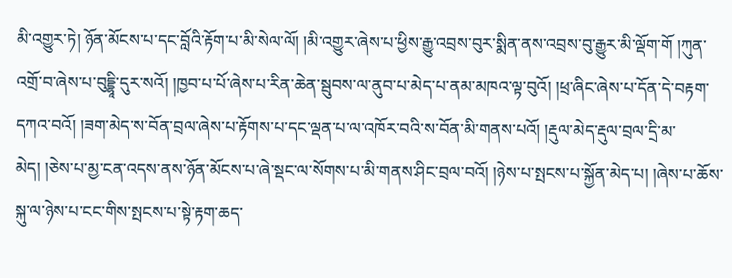མི་འགྱུར་ཏེ། ཉོན་མོངས་པ་དང་བློའི་རྟོག་པ་མི་སེལ་ལོ། །མི་འགྱུར་ཞེས་པ་ཕྱིས་རྒྱུ་འབྲས་བུར་སྨིན་ནས་འབྲས་བུ་རྒྱུར་མི་ལྡོག་གོ །ཀུན་འགྲོ་བ་ཞེས་པ་བུདྡྷཱི་དུར་སའོ། །ཁྱབ་པ་པོ་ཞེས་པ་རིན་ཆེན་སྦུབས་ལ་ནུབ་པ་མེད་པ་ནམ་མཁའ་ལྟ་བུའོ། །ཕྲ་ཞིང་ཞེས་པ་དོན་དེ་བརྟག་དཀའ་བའོ། །ཟག་མེད་ས་བོན་བྲལ་ཞེས་པ་རྟོགས་པ་དང་ལྡན་པ་ལ་འཁོར་བའི་ས་བོན་མི་གནས་པའོ། །རྡུལ་མེད་རྡུལ་བྲལ་དྲི་མ་མེད། །ཅེས་པ་མྱ་ངན་འདས་ནས་ཉོན་མོངས་པ་ཞེ་སྡང་ལ་སོགས་པ་མི་གནས་ཤིང་བྲལ་བའོ། །ཉེས་པ་སྤངས་པ་སྐྱོན་མེད་པ། །ཞེས་པ་ཆོས་སྐུ་ལ་ཉེས་པ་ངང་གིས་སྤངས་པ་སྟེ་རྟག་ཆད་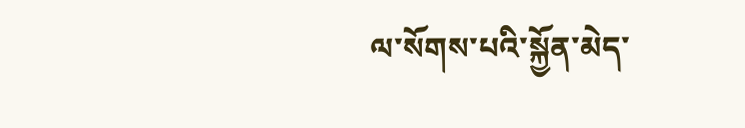ལ་སོགས་པའི་སྐྱོན་མེད་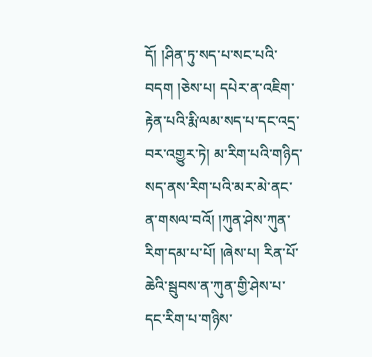དོ། །ཤིན་ཏུ་སད་པ་སང་པའི་བདག །ཅེས་པ། དཔེར་ན་འཇིག་རྟེན་པའི་རྨི་ལམ་སད་པ་དང་འདྲ་བར་འགྱུར་ཏེ། མ་རིག་པའི་གཉིད་སད་ནས་རིག་པའི་མར་མེ་ནང་ན་གསལ་བའོ། །ཀུན་ཤེས་ཀུན་རིག་དམ་པ་པོ། །ཞེས་པ། རིན་པོ་ཆེའི་སྦུབས་ན་ཀུན་གྱི་ཤེས་པ་དང་རིག་པ་གཉིས་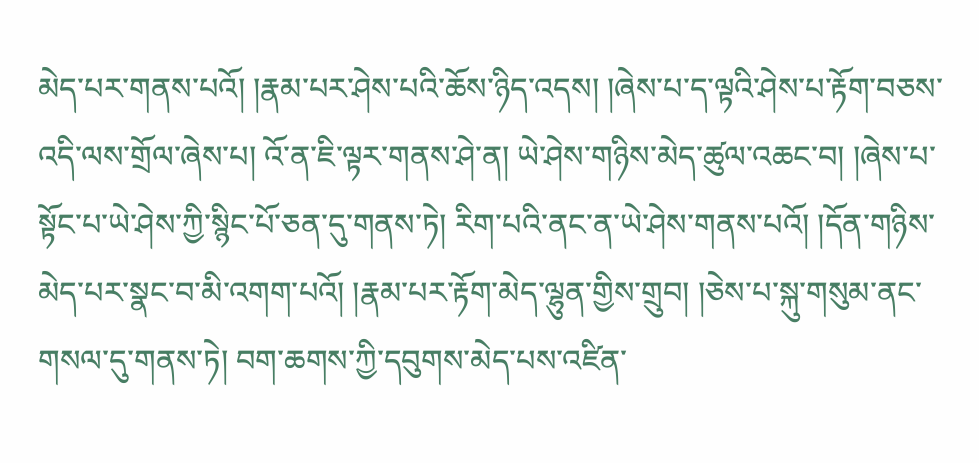མེད་པར་གནས་པའོ། །རྣམ་པར་ཤེས་པའི་ཆོས་ཉིད་འདས། །ཞེས་པ་ད་ལྟའི་ཤེས་པ་རྟོག་བཅས་འདི་ལས་གྲོལ་ཞེས་པ། འོ་ན་ཇི་ལྟར་གནས་ཤེ་ན། ཡེ་ཤེས་གཉིས་མེད་ཚུལ་འཆང་བ། །ཞེས་པ་སྟོང་པ་ཡེ་ཤེས་ཀྱི་སྙིང་པོ་ཅན་དུ་གནས་ཏེ། རིག་པའི་ནང་ན་ཡེ་ཤེས་གནས་པའོ། །དོན་གཉིས་མེད་པར་སྣང་བ་མི་འགག་པའོ། །རྣམ་པར་རྟོག་མེད་ལྷུན་གྱིས་གྲུབ། །ཅེས་པ་སྐུ་གསུམ་ནང་གསལ་དུ་གནས་ཏེ། བག་ཆགས་ཀྱི་དབུགས་མེད་པས་འཛིན་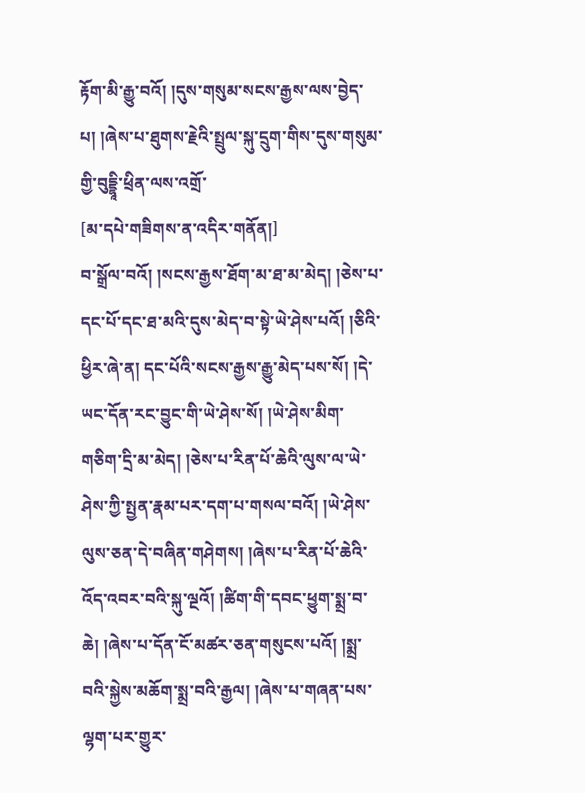རྟོག་མི་རྒྱུ་བའོ། །དུས་གསུམ་སངས་རྒྱས་ལས་བྱེད་པ། །ཞེས་པ་ཐུགས་རྗེའི་སྤྲུལ་སྐུ་དྲུག་གིས་དུས་གསུམ་གྱི་བུདྡྷཱི་ཕྲིན་ལས་འགྲོ་
[མ་དཔེ་གཟིགས་ན་འདིར་གནོན།]
བ་སྒྲོལ་བའོ། །སངས་རྒྱས་ཐོག་མ་ཐ་མ་མེད། །ཅེས་པ་དང་པོ་དང་ཐ་མའི་དུས་མེད་བ་སྟེ་ཡེ་ཤེས་པའོ། །ཅིའི་ཕྱིར་ཞེ་ན། དང་པོའི་སངས་རྒྱས་རྒྱུ་མེད་པས་སོ། །དེ་ཡང་དོན་རང་བྱུང་གི་ཡེ་ཤེས་སོ། །ཡེ་ཤེས་མིག་གཅིག་དྲི་མ་མེད། །ཅེས་པ་རིན་པོ་ཆེའི་ལུས་ལ་ཡེ་ཤེས་ཀྱི་སྤྱན་རྣམ་པར་དག་པ་གསལ་བའོ། །ཡེ་ཤེས་ལུས་ཅན་དེ་བཞིན་གཤེགས། །ཞེས་པ་རིན་པོ་ཆེའི་འོད་འབར་བའི་སྐུ་ལྔའོ། །ཚིག་གི་དབང་ཕྱུག་སྨྲ་བ་ཆེ། །ཞེས་པ་དོན་ངོ་མཚར་ཅན་གསུངས་པའོ། །སྨྲ་བའི་སྐྱེས་མཆོག་སྨྲ་བའི་རྒྱལ། །ཞེས་པ་གཞན་པས་ལྷག་པར་གྱུར་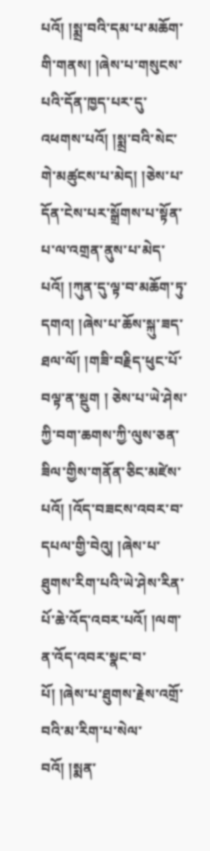པའོ། །སྨྲ་བའི་དམ་པ་མཆོག་གི་གནས། །ཞེས་པ་གསུངས་པའི་དོན་ཁྱད་པར་དུ་འཕགས་པའོ། །སྨྲ་བའི་སེང་གེ་མཚུངས་པ་མེད། །ཅེས་པ་དོན་ངེས་པར་སྒྲོགས་པ་སྟོན་པ་ལ་འགྲན་ནུས་པ་མེད་པའོ། །ཀུན་དུ་ལྟ་བ་མཆོག་ཏུ་དགའ། །ཞེས་པ་ཆོས་སྐུ་ཟད་ཐལ་ལོ། །གཟི་བརྗིད་ཕུང་པོ་བལྟ་ན་སྡུག ། ཅེས་པ་ཡེ་ཤེས་ཀྱི་བག་ཆགས་ཀྱི་ལུས་ཅན་ཟིལ་གྱིས་གནོན་ཅིང་མཛེས་པའོ། །འོད་བཟངས་འབར་བ་དཔལ་གྱི་བེའུ། །ཞེས་པ་ཐུགས་རིག་པའི་ཡེ་ཤེས་རིན་པོ་ཆེ་འོད་འབར་པའོ། །ལག་ན་འོད་འབར་སྣང་བ་པོ། །ཞེས་པ་ཐུགས་རྗེས་འགྲོ་བའི་མ་རིག་པ་སེལ་བའོ། །སྨན་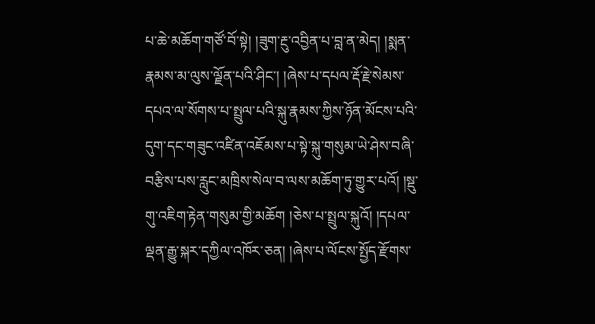པ་ཆེ་མཆོག་གཙོ་བོ་སྟེ། །ཟུག་རྔུ་འབྱིན་པ་བླ་ན་མེད། །སྨན་རྣམས་མ་ལུས་ལྗོན་པའི་ཤིང་། །ཞེས་པ་དཔལ་རྡོ་རྗེ་སེམས་དཔའ་ལ་སོགས་པ་སྤྲུལ་པའི་སྐུ་རྣམས་ཀྱིས་ཉོན་མོངས་པའི་དུག་དང་གཟུང་འཛིན་འཇོམས་པ་སྟེ་སྐུ་གསུམ་ཡེ་ཤེས་བཞི་བརྩིས་པས་རླུང་མཁྲིས་སེལ་བ་ལས་མཆོག་ཏུ་གྱུར་པའོ། །སྡུ་གུ་འཇིག་རྟེན་གསུམ་གྱི་མཆོག །ཅེས་པ་སྤྲུལ་སྐུའོ། །དཔལ་ལྡན་རྒྱུ་སྐར་དཀྱིལ་འཁོར་ཅན། །ཞེས་པ་ལོངས་སྤྱོད་རྫོགས་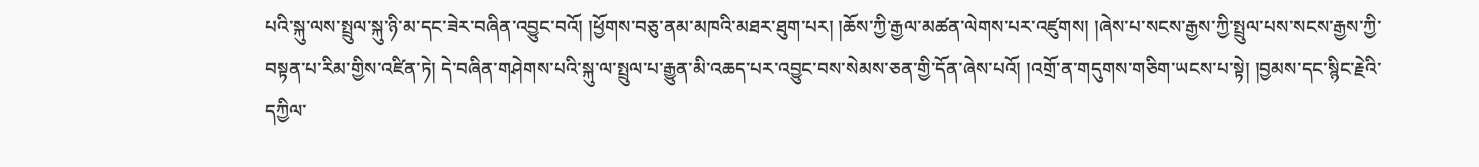པའི་སྐུ་ལས་སྤྲུལ་སྐུ་ཉི་མ་དང་ཟེར་བཞིན་འབྱུང་བའོ། །ཕྱོགས་བཅུ་ནམ་མཁའི་མཐར་ཐུག་པར། །ཆོས་ཀྱི་རྒྱལ་མཚན་ལེགས་པར་འཛུགས། །ཞེས་པ་སངས་རྒྱས་ཀྱི་སྤྲུལ་པས་སངས་རྒྱས་ཀྱི་བསྟན་པ་རིམ་གྱིས་འཛིན་ཏེ། དེ་བཞིན་གཤེགས་པའི་སྐུ་ལ་སྤྲུལ་པ་རྒྱུན་མི་འཆད་པར་འབྱུང་བས་སེམས་ཅན་གྱི་དོན་ཞེས་པའོ། །འགྲོ་ན་གདུགས་གཅིག་ཡངས་པ་སྟེ། །བྱམས་དང་སྙིང་རྗེའི་དཀྱིལ་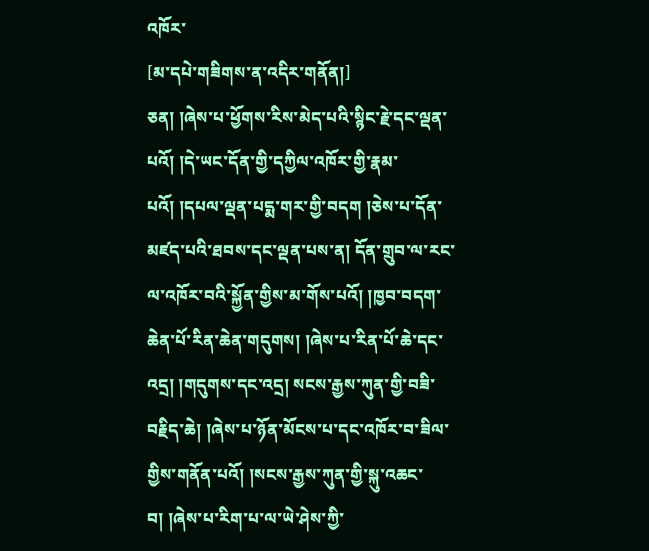འཁོར་
[མ་དཔེ་གཟིགས་ན་འདིར་གནོན།]
ཅན། །ཞེས་པ་ཕྱོགས་རིས་མེད་པའི་སྙིང་རྗེ་དང་ལྡན་པའོ། །དེ་ཡང་དོན་གྱི་དཀྱིལ་འཁོར་གྱི་རྣམ་པའོ། །དཔལ་ལྡན་པདྨ་གར་གྱི་བདག །ཅེས་པ་དོན་མཛད་པའི་ཐབས་དང་ལྡན་པས་ན། དོན་གྲུབ་ལ་རང་ལ་འཁོར་བའི་སྐྱོན་གྱིས་མ་གོས་པའོ། །ཁྱབ་བདག་ཆེན་པོ་རིན་ཆེན་གདུགས། །ཞེས་པ་རིན་པོ་ཆེ་དང་འདྲ། །གདུགས་དང་འདྲ། སངས་རྒྱས་ཀུན་གྱི་བཟི་བརྗིད་ཆེ། །ཞེས་པ་ཉོན་མོངས་པ་དང་འཁོར་བ་ཟིལ་གྱིས་གནོན་པའོ། །སངས་རྒྱས་ཀུན་གྱི་སྐུ་འཆང་བ། །ཞེས་པ་རིག་པ་ལ་ཡེ་ཤེས་ཀྱི་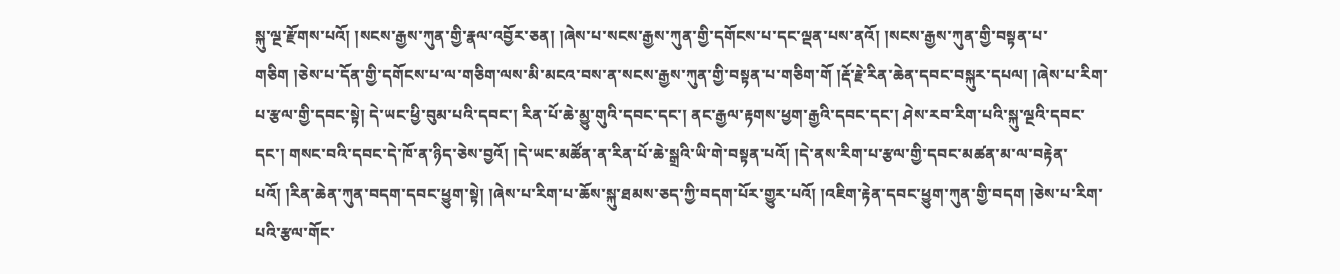སྐུ་ལྔ་རྫོགས་པའོ། །སངས་རྒྱས་ཀུན་གྱི་རྣལ་འབྱོར་ཅན། །ཞེས་པ་སངས་རྒྱས་ཀུན་གྱི་དགོངས་པ་དང་ལྡན་པས་ནའོ། །སངས་རྒྱས་ཀུན་གྱི་བསྟན་པ་གཅིག །ཅེས་པ་དོན་གྱི་དགོངས་པ་ལ་གཅིག་ལས་མི་མངའ་བས་ན་སངས་རྒྱས་ཀུན་གྱི་བསྟན་པ་གཅིག་གོ །རྡོ་རྗེ་རིན་ཆེན་དབང་བསྐུར་དཔལ། །ཞེས་པ་རིག་པ་རྩལ་གྱི་དབང་སྟེ། དེ་ཡང་ཕྱི་བུམ་པའི་དབང་། རིན་པོ་ཆེ་མྱུ་གུའི་དབང་དང་། ནང་རྒྱལ་རྟགས་ཕྱག་རྒྱའི་དབང་དང་། ཤེས་རབ་རིག་པའི་སྐུ་ལྔའི་དབང་དང་། གསང་བའི་དབང་དེ་ཁོ་ན་ཉིད་ཅེས་བྱའོ། །དེ་ཡང་མཚོན་ན་རིན་པོ་ཆེ་སྒྲའི་ཡི་གེ་བསྟན་པའོ། །དེ་ནས་རིག་པ་རྩལ་གྱི་དབང་མཚན་མ་ལ་བརྟེན་པའོ། །རིན་ཆེན་ཀུན་བདག་དབང་ཕྱུག་སྟེ། །ཞེས་པ་རིག་པ་ཆོས་སྐུ་ཐམས་ཅད་ཀྱི་བདག་པོར་གྱུར་པའོ། །འཇིག་རྟེན་དབང་ཕྱུག་ཀུན་གྱི་བདག །ཅེས་པ་རིག་པའི་རྩལ་གོང་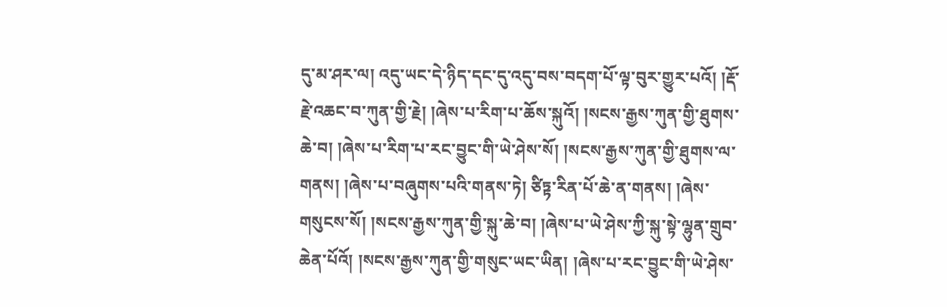དུ་མ་ཤར་ལ། འདུ་ཡང་དེ་ཉིད་དང་དུ་འདུ་བས་བདག་པོ་ལྟ་བུར་གྱུར་པའོ། །རྡོ་རྗེ་འཆང་བ་ཀུན་གྱི་རྗེ། །ཞེས་པ་རིག་པ་ཆོས་སྐུའོ། །སངས་རྒྱས་ཀུན་གྱི་ཐུགས་ཆེ་བ། །ཞེས་པ་རིག་པ་རང་བྱུང་གི་ཡེ་ཤེས་སོ། །སངས་རྒྱས་ཀུན་གྱི་ཐུགས་ལ་གནས། །ཞེས་པ་བཞུགས་པའི་གནས་ཏེ། ཙིཏྟ་རིན་པོ་ཆེ་ན་གནས། །ཞེས་གསུངས་སོ། །སངས་རྒྱས་ཀུན་གྱི་སྐུ་ཆེ་བ། །ཞེས་པ་ཡེ་ཤེས་ཀྱི་སྐུ་སྟེ་ལྷུན་གྲུབ་ཆེན་པོའོ། །སངས་རྒྱས་ཀུན་གྱི་གསུང་ཡང་ཡིན། །ཞེས་པ་རང་བྱུང་གི་ཡེ་ཤེས་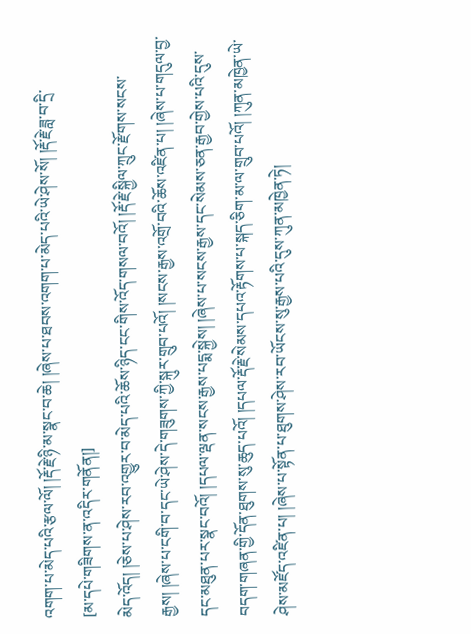འགག་པ་མེད་པའི་རྩལ་ལོ། །རྡོ་རྗེ་ཉི་མ་སྣང་བ་ཆེ། །ཞེས་པ་ཐབས་འགག་པ་མེད་པའི་ཡེ་ཤེས་སོ། །རྡོ་རྗེ་ཟླ་བ་དྲི་
[མ་དཔེ་གཟིགས་ན་འདིར་གནོན།]
མེད་འོད། །ཅེས་པ་ཤེས་རབ་འགྱུར་བ་མེད་པའི་ཆོས་ཉིད་ངང་གིས་འོད་གསལ་བའོ། །རྡོ་རྗེ་སྐྱིལ་ཀྲུང་རྫོགས་སངས་རྒྱས། །ཞེས་པ་ངགི་བ་དང་ཡེ་ཤེས་དེ་གཟུགས་ཀྱི་སྐུར་གྲུབ་པའོ། །སངས་རྒྱས་འགྲོ་བའི་ཆོས་འཛིན་པ། །ཞེས་པ་གདུལ་བྱ་དང་མཐུན་པར་སྣང་བའོ། །དཔལ་ལྡན་སངས་རྒྱས་པདྨ་སྐྱེས། །ཞེས་པ་སངས་རྒྱས་དང་སེམས་ཅན་རྒྱབ་གྱེས་པའི་དུས་བདག་གཞན་གྱི་དོན་ཐུགས་སུ་ཆུད་པའོ། །དཔལ་རྡོ་རྗེ་སེམས་དཔའ་རྟོགས་པ་སྐད་ཅིག་མ་ལ་གྲུབ་པའོ། །ཀུན་མཁྱེན་ཡེ་ཤེས་མཛོད་འཛིན་པ། །ཞེས་པ་སྟོན་པ་ཐུགས་ཤེས་རབ་ཡོངས་སུ་རྒྱས་པའི་དུས་ཀུན་མཁྱེན་ཏེ།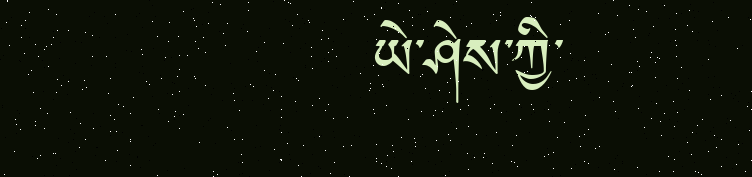ཡེ་ཤེས་ཀྱི་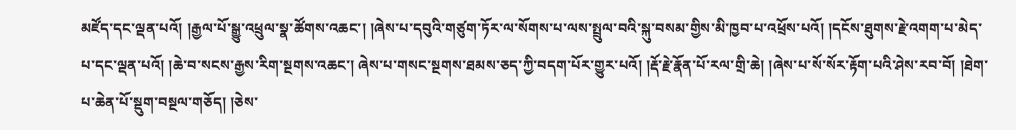མཛོད་དང་ལྡན་པའོ། །རྒྱལ་པོ་སྒྱུ་འཕྲུལ་སྣ་ཚོགས་འཆང་། །ཞེས་པ་དབུའི་གཙུག་ཏོར་ལ་སོགས་པ་ལས་སྤྲུལ་བའི་སྐུ་བསམ་གྱིས་མི་ཁྱབ་པ་འཕྲོས་པའོ། །དངོས་ཐུགས་རྗེ་འགག་པ་མེད་པ་དང་ལྡན་པའོ། །ཆེ་བ་སངས་རྒྱས་རིག་སྔགས་འཆང་། ཞེས་པ་གསང་སྔགས་ཐམས་ཅད་ཀྱི་བདག་པོར་གྱུར་པའོ། །རྡོ་རྗེ་རྣོན་པོ་རལ་གྲི་ཆེ། །ཞེས་པ་སོ་སོར་རྟོག་པའི་ཤེས་རབ་བོ། །ཐེག་པ་ཆེན་པོ་སྡུག་བསྔལ་གཅོད། །ཅེས་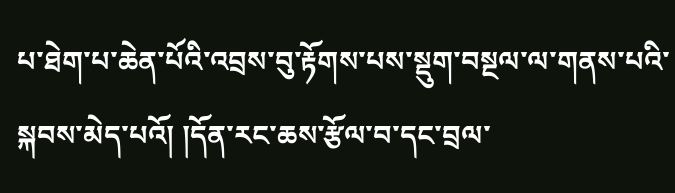པ་ཐེག་པ་ཆེན་པོའི་འབྲས་བུ་རྟོགས་པས་སྡུག་བསྔལ་ལ་གནས་པའི་སྐབས་མེད་པའོ། །དོན་རང་ཆས་རྩོལ་བ་དང་བྲལ་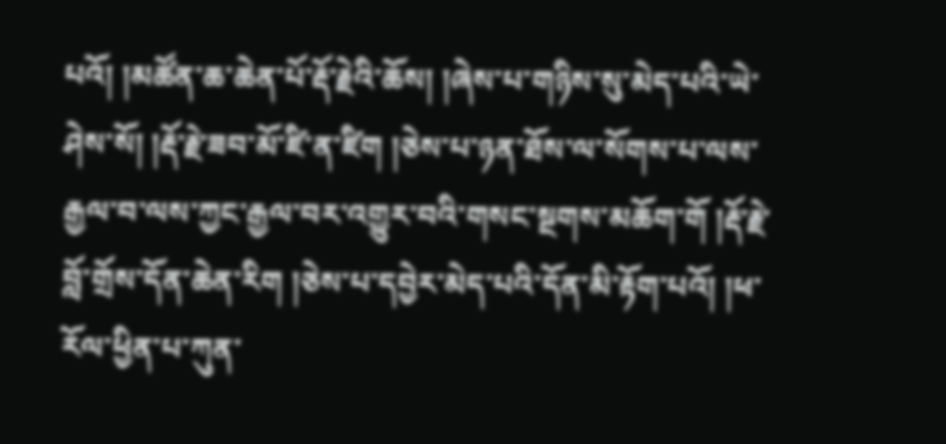པའོ། །མཚོན་ཆ་ཆེན་པོ་རྡོ་རྗེའི་ཆོས། །ཞེས་པ་གཉིས་སུ་མེད་པའི་ཡེ་ཤེས་སོ། །རྡོ་རྗེ་ཟབ་མོ་ཛི་ན་ཛིག །ཅེས་པ་ཉན་ཐོས་ལ་སོགས་པ་ལས་རྒྱལ་བ་ལས་ཀྱང་རྒྱལ་བར་འགྱུར་བའི་གསང་སྔགས་མཆོག་གོ །རྡོ་རྗེ་བློ་གྲོས་དོན་ཆེན་རིག །ཅེས་པ་དབྱེར་མེད་པའི་དོན་མི་རྟོག་པའོ། །ཕ་རོལ་ཕྱིན་པ་ཀུན་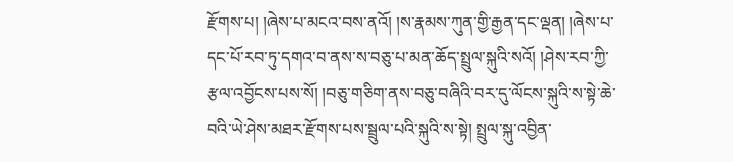རྫོགས་པ། །ཞེས་པ་མངའ་བས་ནའོ། །ས་རྣམས་ཀུན་གྱི་རྒྱན་དང་ལྡན། །ཞེས་པ་དང་པོ་རབ་ཏུ་དགའ་བ་ནས་ས་བཅུ་པ་མན་ཆོད་སྤྲུལ་སྐུའི་སའོ། །ཤེས་རབ་ཀྱི་རྩལ་འབྱོངས་པས་སོ། །བཅུ་གཅིག་ནས་བཅུ་བཞིའི་བར་དུ་ལོངས་སྐུའི་ས་སྟེ་ཆེ་བའི་ཡེ་ཤེས་མཐར་རྫོགས་པས་སྦྲུལ་པའི་སྐུའི་ས་སྟེ། སྤྲུལ་སྐུ་འབྱིན་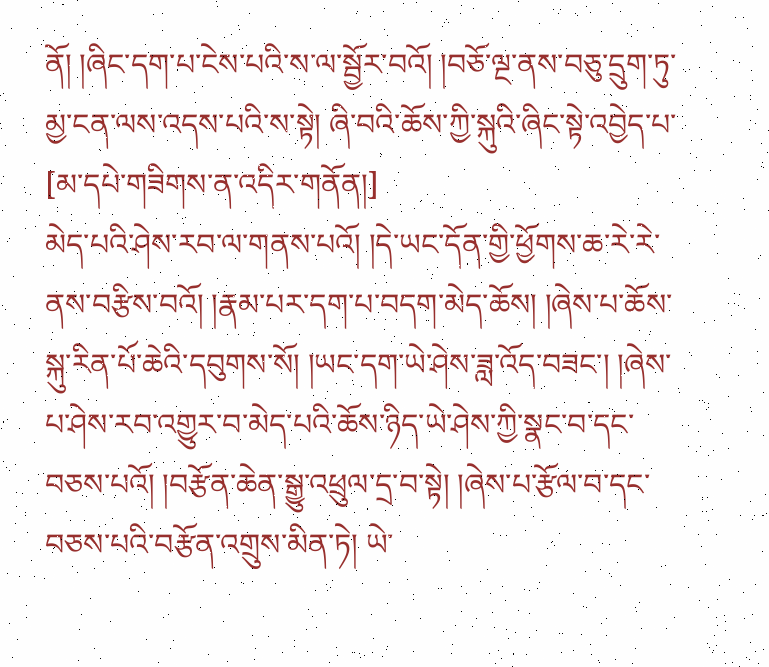ནོ། །ཞིང་དག་པ་ངེས་པའི་ས་ལ་སྦྱོར་བའོ། །བཅོ་ལྔ་ནས་བཅུ་དྲུག་ཏུ་མྱ་ངན་ལས་འདས་པའི་ས་སྟེ། ཞི་བའི་ཆོས་ཀྱི་སྐུའི་ཞིང་སྟེ་འབྱེད་པ་
[མ་དཔེ་གཟིགས་ན་འདིར་གནོན།]
མེད་པའི་ཤེས་རབ་ལ་གནས་པའོ། །དེ་ཡང་དོན་གྱི་ཕྱོགས་ཆ་རེ་རེ་ནས་བརྩིས་བའོ། །རྣམ་པར་དག་པ་བདག་མེད་ཆོས། །ཞེས་པ་ཆོས་སྐུ་རིན་པོ་ཆེའི་དབུགས་སོ། །ཡང་དག་ཡེ་ཤེས་ཟླ་འོད་བཟང་། །ཞེས་པ་ཤེས་རབ་འགྱུར་བ་མེད་པའི་ཆོས་ཉིད་ཡེ་ཤེས་ཀྱི་སྣང་བ་དང་བཅས་པའོ། །བརྩོན་ཆེན་སྒྱུ་འཕྲུལ་དྲ་བ་སྟེ། །ཞེས་པ་རྩོལ་བ་དང་བཅས་པའི་བརྩོན་འགྲུས་མིན་ཏེ། ཡེ་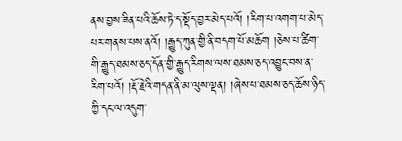ནས་བྱས་ཟིན་པའི་ཆོས་ཏེ་ད་སྡོད་བྱར་མེད་པའོ། །རིག་པ་འགག་པ་མེད་པར་གནས་པས་ནའོ། །རྒྱུད་ཀུན་གྱི་ནི་བདག་པོ་མཆོག །ཅེས་པ་ཚིག་གི་རྒྱུད་ཐམས་ཅད་དོན་གྱི་རྒྱུད་རིགས་ལས་ཐམས་ཅད་འབྱུང་བས་ན་རིག་པའོ། །རྡོ་རྗེའི་གདན་ནི་མ་ལུས་ལྡན། །ཞེས་པ་ཐམས་ཅད་ཆོས་ཉིད་ཀྱི་དང་ལ་འདུག་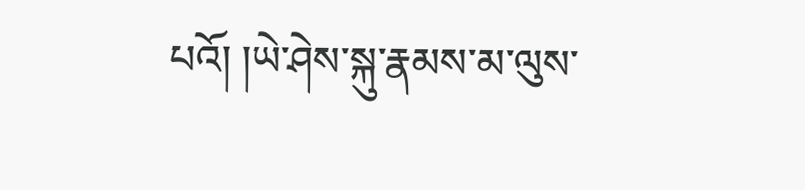པའོ། །ཡེ་ཤེས་སྐུ་རྣམས་མ་ལུས་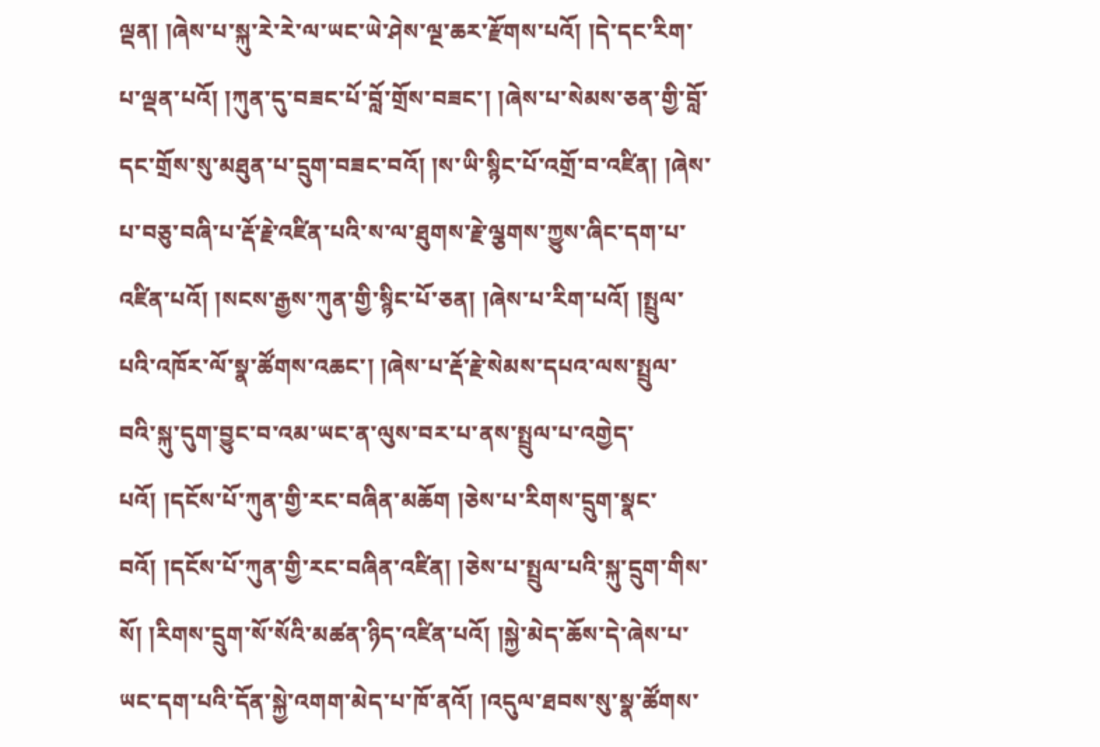ལྡན། །ཞེས་པ་སྐུ་རེ་རེ་ལ་ཡང་ཡེ་ཤེས་ལྔ་ཆར་རྫོགས་པའོ། །དེ་དང་རིག་པ་ལྡན་པའོ། །ཀུན་དུ་བཟང་པོ་བློ་གྲོས་བཟང་། །ཞེས་པ་སེམས་ཅན་གྱི་བློ་དང་གྲོས་སུ་མཐུན་པ་དྲུག་བཟང་བའོ། །ས་ཡི་སྙིང་པོ་འགྲོ་བ་འཛིན། །ཞེས་པ་བཅུ་བཞི་པ་རྡོ་རྗེ་འཛིན་པའི་ས་ལ་ཐུགས་རྗེ་ལྕགས་ཀྱུས་ཞིང་དག་པ་འཛིན་པའོ། །སངས་རྒྱས་ཀུན་གྱི་སྙིང་པོ་ཅན། །ཞེས་པ་རིག་པའོ། །སྤྲུལ་པའི་འཁོར་ལོ་སྣ་ཚོགས་འཆང་། །ཞེས་པ་རྡོ་རྗེ་སེམས་དཔའ་ལས་སྤྲུལ་བའི་སྐུ་དུག་བྱུང་བ་འམ་ཡང་ན་ལུས་བར་པ་ནས་སྤྲུལ་པ་འགྱེད་པའོ། །དངོས་པོ་ཀུན་གྱི་རང་བཞིན་མཆོག །ཅེས་པ་རིགས་དྲུག་སྣང་བའོ། །དངོས་པོ་ཀུན་གྱི་རང་བཞིན་འཛིན། །ཅེས་པ་སྤྲུལ་པའི་སྐུ་དྲུག་གིས་སོ། །རིགས་དྲུག་སོ་སོའི་མཚན་ཉིད་འཛིན་པའོ། །སྐྱེ་མེད་ཆོས་དེ་ཞེས་པ་ཡང་དག་པའི་དོན་སྐྱེ་འགག་མེད་པ་ཁོ་ནའོ། །འདུལ་ཐབས་སུ་སྣ་ཚོགས་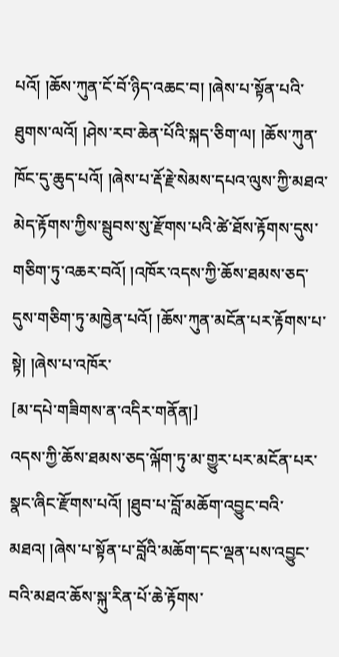པའོ། །ཆོས་ཀུན་ངོ་བོ་ཉིད་འཆང་བ། །ཞེས་པ་སྟོན་པའི་ཐུགས་ལའོ། །ཤེས་རབ་ཆེན་པོའི་སྐད་ཅིག་ལ། །ཆོས་ཀུན་ཁོང་དུ་ཆུད་པའོ། །ཞེས་པ་རྡོ་རྗེ་སེམས་དཔའ་ལུས་ཀྱི་མཐའ་མེད་རྟོགས་ཀྱིས་སྦུབས་སུ་རྫོགས་པའི་ཚེ་ཐོས་རྟོགས་དུས་གཅིག་ཏུ་འཆར་བའོ། །འཁོར་འདས་ཀྱི་ཆོས་ཐམས་ཅད་དུས་གཅིག་ཏུ་མཁྱེན་པའོ། །ཆོས་ཀུན་མངོན་པར་རྟོགས་པ་སྟེ། །ཞེས་པ་འཁོར་
[མ་དཔེ་གཟིགས་ན་འདིར་གནོན།]
འདས་ཀྱི་ཆོས་ཐམས་ཅད་ལྐོག་ཏུ་མ་གྱུར་པར་མངོན་པར་སྣང་ཞིང་རྫོགས་པའོ། །ཐུབ་པ་བློ་མཆོག་འབྱུང་བའི་མཐའ། །ཞེས་པ་སྟོན་པ་བློའི་མཆོག་དང་ལྡན་པས་འབྱུང་བའི་མཐའ་ཆོས་སྐུ་རིན་པོ་ཆེ་རྟོགས་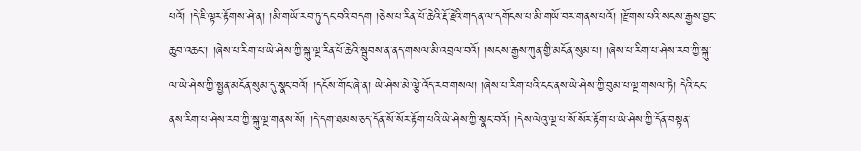པའོ། །དེ་ཇི་ལྟར་རྟོགས་ཤེ་ན། །མི་གཡོ་རབ་ཏུ་དང་བའི་བདག །ཅེས་པ་རིན་པོ་ཆེའི་རྡོ་རྗེའི་གདན་ལ་དགོངས་པ་མི་གཡོ་བར་གནས་པའོ། །རྫོགས་པའི་སངས་རྒྱས་བྱང་ཆུབ་འཆང་། །ཞེས་པ་རིག་པ་ཡེ་ཤེས་ཀྱི་སྐུ་ལྔ་རིན་པོ་ཆེའི་སྦུབས་ན་ནད་གསལ་མི་འབྲལ་བའོ། །སངས་རྒྱས་ཀུན་གྱི་མངོན་སུམ་པ། །ཞེས་པ་རིག་པ་ཤེས་རབ་ཀྱི་སྐུ་ལ་ཡེ་ཤེས་ཀྱི་སྤྱན་མངོན་སུམ་དུ་སྣང་བའོ། །དངོས་གོང་ཞེ་ན། ཡེ་ཤེས་མེ་ལྕེ་འོད་རབ་གསལ། །ཞེས་པ་རིག་པའི་ངང་ནས་ཡེ་ཤེས་ཀྱི་བུམ་པ་ལྔ་གསལ་ཏེ། དེའི་ངང་ནས་རིག་པ་ཤེས་རབ་ཀྱི་སྐུ་ལྔ་གནས་སོ། །དེ་དག་ཐམས་ཅད་དོན་སོ་སོར་རྟོག་པའི་ཡེ་ཤེས་ཀྱི་སྣང་བའོ། །དེས་ལེའུ་ལྔ་པ་སོ་སོར་རྟོག་པ་ཡེ་ཤེས་ཀྱི་དོན་བསྟན་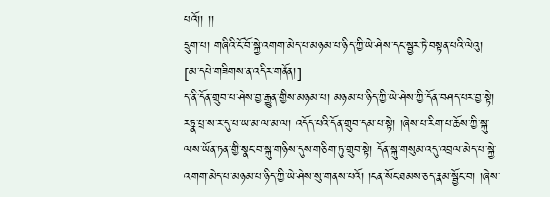པའོ།། །།
དྲུག་པ། གཞིའི་ངོ་བོ་སྐྱེ་འགག་མེད་པ་མཉམ་པ་ཉིད་ཀྱི་ཡེ་ཤེས་དང་སྦྱར་ཏེ་བསྟན་པའི་ལེའུ།
[མ་དཔེ་གཟིགས་ན་འདིར་གནོན།]
ད་ནི་དོན་གྲུབ་པ་ཤེས་བྱ་རྒྱུན་གྱིས་མཉམ་པ། མཉམ་པ་ཉིད་ཀྱི་ཡེ་ཤེས་ཀྱི་དོན་བཤད་པར་བྱ་སྟེ། རཏྣ་པྲ་ས་ར་དུ་པ་ཡ་མ་ལ་མ་ལ། འདོད་པའི་དོན་གྲུབ་དམ་པ་སྟེ། །ཞེས་པ་རིག་པ་ཆོས་ཀྱི་སྐུ་ལས་ཡོན་ཏན་གྱི་སྣང་བ་སྐུ་གཉིས་དུས་གཅིག་ཏུ་གྲུབ་སྟེ། དོན་སྐུ་གསུམ་འདུ་འབྲལ་མེད་པ་སྐྱེ་འགག་མེད་པ་མཉམ་པ་ཉིད་ཀྱི་ཡེ་ཤེས་སུ་གནས་པའོ། །ངན་སོང་ཐམས་ཅད་རྣམ་སྦྱོང་བ། །ཞེས་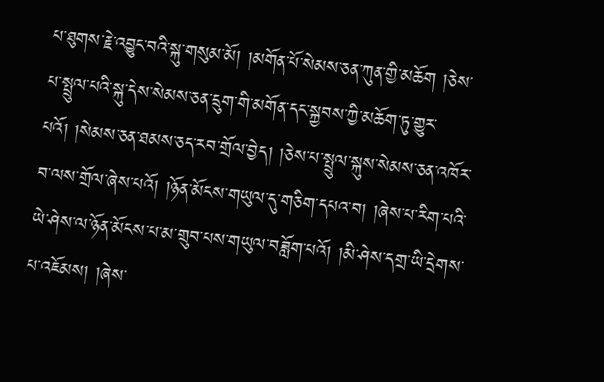པ་ཐུགས་རྗེ་འབྱུང་བའི་སྐུ་གསུམ་མོ། །མགོན་པོ་སེམས་ཅན་ཀུན་གྱི་མཆོག །ཅེས་པ་སྤྲུལ་པའི་སྐུ་དེས་སེམས་ཅན་དྲུག་གི་མགོན་དང་སྐྱབས་ཀྱི་མཆོག་ཏུ་གྱུར་པའོ། །སེམས་ཅན་ཐམས་ཅད་རབ་གྲོལ་བྱེད། །ཅེས་པ་སྤྲུལ་སྐུས་སེམས་ཅན་འཁོར་བ་ལས་གྲོལ་ཞེས་པའོ། །ཉོན་མོངས་གཡུལ་དུ་གཅིག་དཔའ་བ། །ཞེས་པ་རིག་པའི་ཡེ་ཤེས་ལ་ཉོན་མོངས་པ་མ་གྲུབ་པས་གཡུལ་བཟློག་པའོ། །མི་ཤེས་དགྲ་ཡི་དྲེགས་པ་འཇོམས། །ཞེས་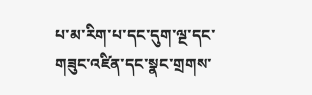པ་མ་རིག་པ་དང་དུག་ལྔ་དང་གཟུང་འཛིན་དང་སྣང་གྲགས་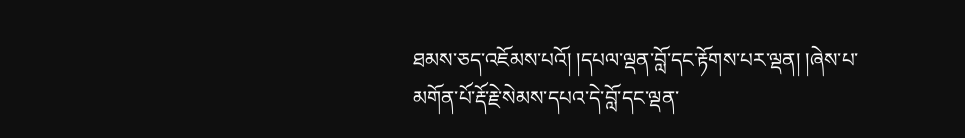ཐམས་ཅད་འཇོམས་པའོ། །དཔལ་ལྡན་བློ་དང་རྟོགས་པར་ལྡན། །ཞེས་པ་མགོན་པོ་རྡོ་རྗེ་སེམས་དཔའ་དེ་བློ་དང་ལྡན་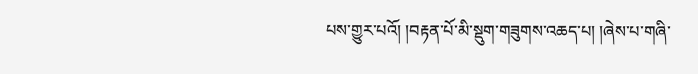པས་གྱུར་པའོ། །བརྟན་པོ་མི་སྡུག་གཟུགས་འཆད་པ། །ཞེས་པ་གཞི་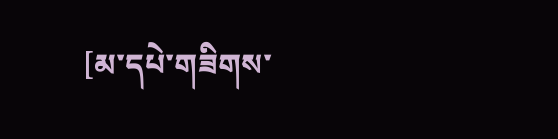[མ་དཔེ་གཟིགས་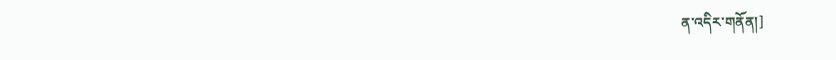ན་འདིར་གནོན།]